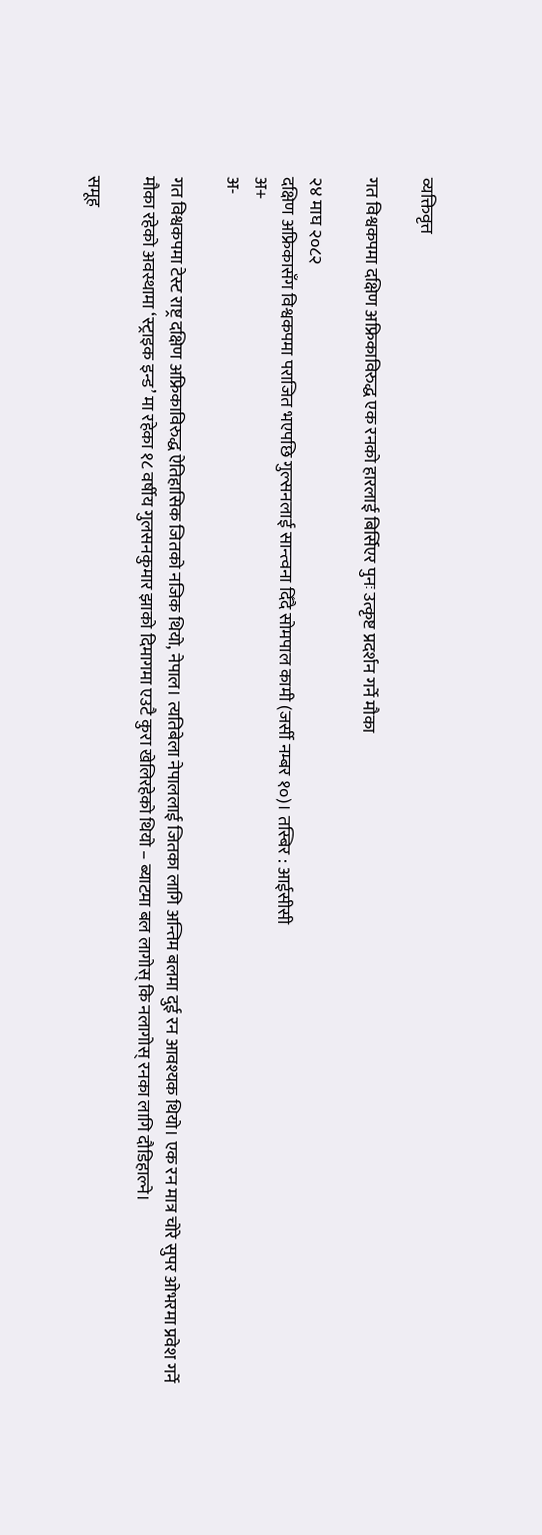व्यक्तिवृत्त

गत विश्वकपमा दक्षिण अफ्रिकाविरुद्ध एक रनको हारलाई बिर्सिएर पुनः उत्कृष्ट प्रदर्शन गर्ने मौका

२४ माघ २०८२
दक्षिण अफ्रिकासँग विश्वकपमा पराजित भएपछि गुल्सनलाई सान्त्वना दिँदै सोमपाल कामी (जर्सी नम्बर १०)। तस्बिर : आईसीसी
अ+
अ-

गत विश्वकपमा टेस्ट राष्ट्र दक्षिण अफ्रिकाविरुद्ध ऐतिहासिक जितको नजिक थियो, नेपाल। त्यतिबेला नेपाललाई जितका लागि अन्तिम बलमा दुई रन आवश्यक थियो। एक रन मात्र चोरे सुपर ओभरमा प्रवेश गर्ने मौका रहेको अवस्थामा ‘स्ट्राइक इन्ड’ मा रहेका १८ वर्षीय गुलसनकुमार झाको दिमागमा एउटै कुरा खेलिरहेको थियो – ब्याटमा बल लागोस् कि नलागोस् रनका लागि दौडिहाल्ने।

समूह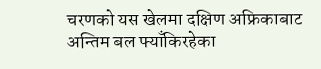चरणको यस खेलमा दक्षिण अफ्रिकाबाट अन्तिम बल फ्याँकिरहेका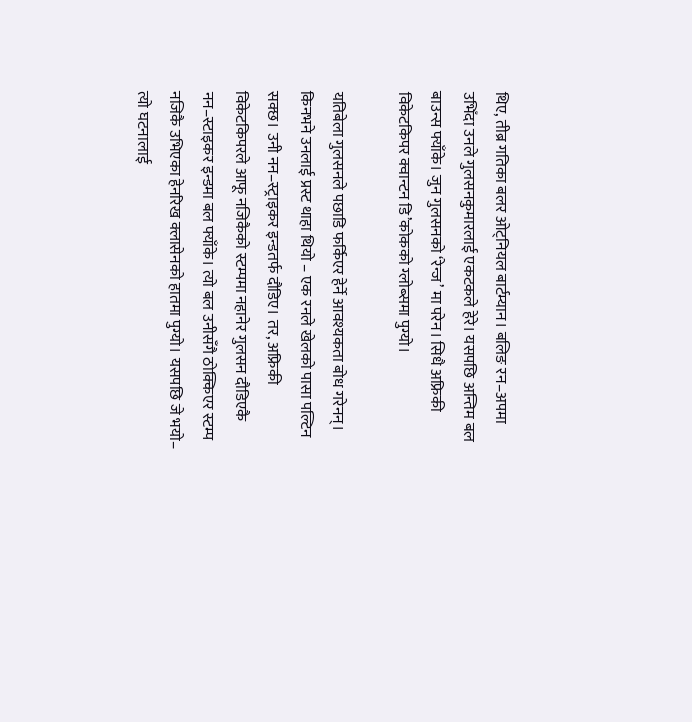थिए, तीब्र गतिका बलर ओट्नियल बार्टम्यान। बलिङ रन–अपमा उभिँदा उनले गुलसनकुमारलाई एकटकले हेरे। यसपछि अन्तिम बल बाउन्स फ्याँके। जुन गुलसनको ‘रेन्ज’ मा परेन। सिधै अफ्रिकी विकेटकिपर क्वान्टन डि’कोकको ग्लोब्समा पुग्यो।

यतिबेला गुलसनले पछाडि फर्किएर हेर्ने आवश्यकता बोध गरेनन्। किनभने उनलाई प्रस्ट थाहा थियो – एक रनले खेलको पासा पल्टिन सक्छ। उनी नन–स्ट्राइकर इन्डतर्फ दौडिए। तर, अफ्रिकी विकेटकिपरले आफू नजिकैको स्टम्पमा नहानेर गुलसन दौडिएकै नन–स्टाइकर इन्डमा बल फ्याँके। त्यो बल उनीसँगै ठोक्किएर स्टम्प नजिकै उभिएका हेनरिख क्लासेनको हातमा पुग्यो। यसपछि जे भयो– त्यो घटनालाई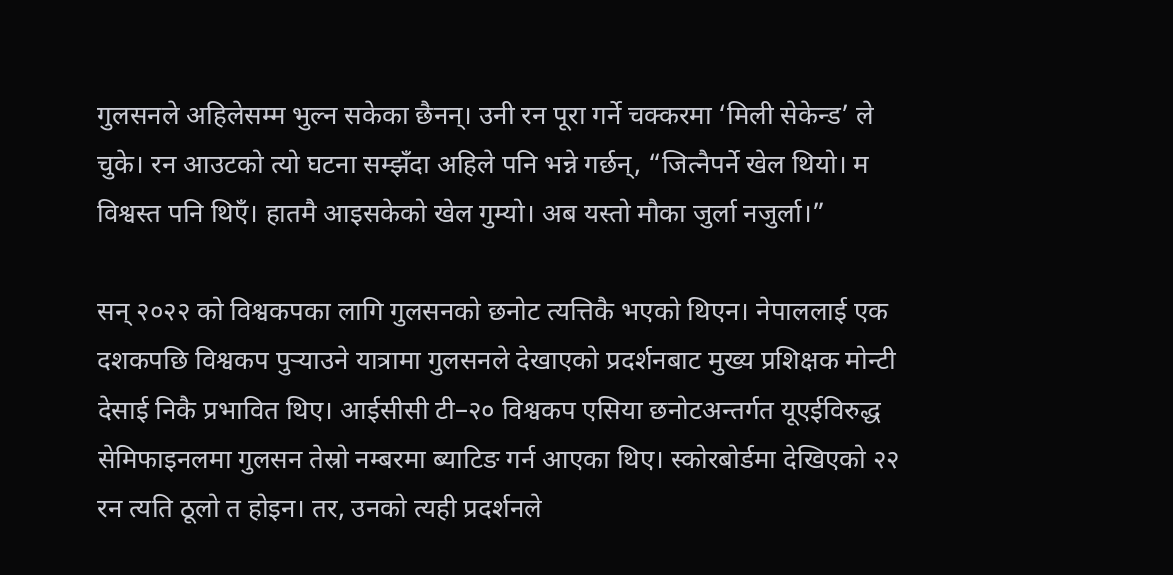गुलसनले अहिलेसम्म भुल्न सकेका छैनन्। उनी रन पूरा गर्ने चक्करमा ‘मिली सेकेन्ड’ ले चुके। रन आउटको त्यो घटना सम्झँदा अहिले पनि भन्ने गर्छन्, “जित्नैपर्ने खेल थियो। म विश्वस्त पनि थिएँ। हातमै आइसकेको खेल गुम्यो। अब यस्तो मौका जुर्ला नजुर्ला।”

सन् २०२२ को विश्वकपका लागि गुलसनको छनोट त्यत्तिकै भएको थिएन। नेपाललाई एक दशकपछि विश्वकप पुर्‍याउने यात्रामा गुलसनले देखाएको प्रदर्शनबाट मुख्य प्रशिक्षक मोन्टी देसाई निकै प्रभावित थिए। आईसीसी टी–२० विश्वकप एसिया छनोटअन्तर्गत यूएईविरुद्ध सेमिफाइनलमा गुलसन तेस्रो नम्बरमा ब्याटिङ गर्न आएका थिए। स्कोरबोर्डमा देखिएको २२ रन त्यति ठूलो त होइन। तर, उनको त्यही प्रदर्शनले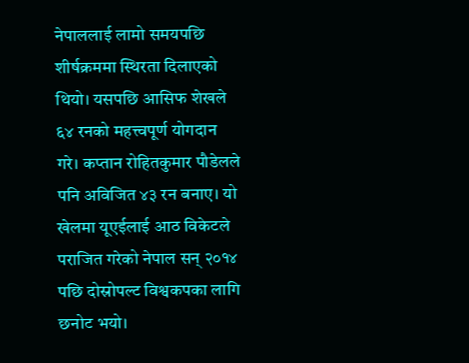नेपाललाई लामो समयपछि शीर्षक्रममा स्थिरता दिलाएको थियो। यसपछि आसिफ शेखले ६४ रनको महत्त्वपूर्ण योगदान गरे। कप्तान रोहितकुमार पौडेलले पनि अविजित ४३ रन बनाए। यो खेलमा यूएईलाई आठ विकेटले पराजित गरेको नेपाल सन् २०१४ पछि दोस्रोपल्ट विश्वकपका लागि छनोट भयो।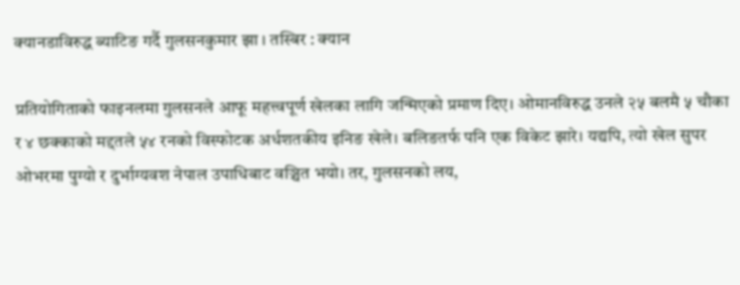क्यानडाविरुद्ध ब्याटिङ गर्दै गुलसनकुमार झा । तस्बिर : क्यान

प्रतियोगिताको फाइनलमा गुलसनले आफू महत्त्वपूर्ण खेलका लागि जन्मिएको प्रमाण दिए। ओमानविरुद्ध उनले २५ बलमै ५ चौका र ४ छक्काको मद्दतले ५४ रनको विस्फोटक अर्धशतकीय इनिङ खेले। बलिङतर्फ पनि एक विकेट झारे। यद्यपि, त्यो खेल सुपर ओभरमा पुग्यो र दुर्भाग्यवश नेपाल उपाधिबाट वञ्चित भयो। तर, गुलसनको लय,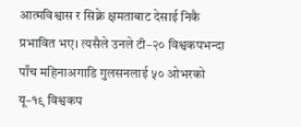आत्मविश्वास र सिक्ने क्षमताबाट देसाई निकै प्रभावित भए। त्यसैले उनले टी–२० विश्वकपभन्दा पाँच महिनाअगाडि गुलसनलाई ५० ओभरको यू–१९ विश्वकप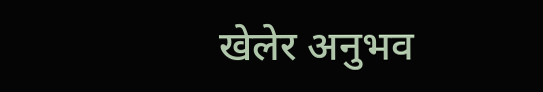खेलेर अनुभव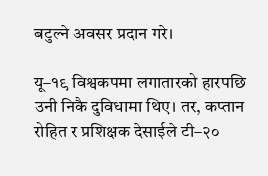बटुल्ने अवसर प्रदान गरे।

यू–१९ विश्वकपमा लगातारको हारपछि उनी निकै दुविधामा थिए। तर, कप्तान रोहित र प्रशिक्षक देसाईले टी–२०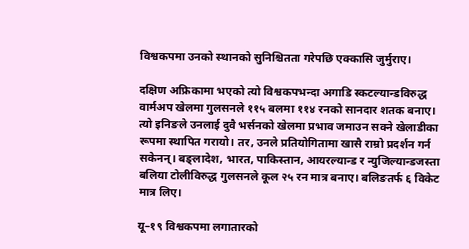विश्वकपमा उनको स्थानको सुनिश्चितता गरेपछि एक्कासि जुर्मुराए।

दक्षिण अफ्रिकामा भएको त्यो विश्वकपभन्दा अगाडि स्कटल्यान्डविरुद्ध वार्मअप खेलमा गुलसनले ११५ बलमा ११४ रनको सानदार शतक बनाए। त्यो इनिङले उनलाई दुवै भर्सनको खेलमा प्रभाव जमाउन सक्ने खेलाडीका रूपमा स्थापित गरायो। तर, उनले प्रतियोगितामा खासै राम्रो प्रदर्शन गर्न सकेनन्। बङ्लादेश, भारत, पाकिस्तान, आयरल्यान्ड र न्युजिल्यान्डजस्ता बलिया टोलीविरुद्ध गुलसनले कूल २५ रन मात्र बनाए। बलिङतर्फ ६ विकेट मात्र लिए।

यू–१९ विश्वकपमा लगातारको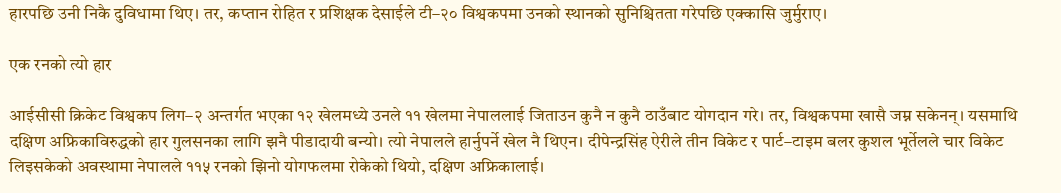हारपछि उनी निकै दुविधामा थिए। तर, कप्तान रोहित र प्रशिक्षक देसाईले टी–२० विश्वकपमा उनको स्थानको सुनिश्चितता गरेपछि एक्कासि जुर्मुराए।

एक रनको त्यो हार

आईसीसी क्रिकेट विश्वकप लिग–२ अन्तर्गत भएका १२ खेलमध्ये उनले ११ खेलमा नेपाललाई जिताउन कुनै न कुनै ठाउँबाट योगदान गरे। तर, विश्वकपमा खासै जम्न सकेनन्। यसमाथि दक्षिण अफ्रिकाविरुद्धको हार गुलसनका लागि झनै पीडादायी बन्यो। त्यो नेपालले हार्नुपर्ने खेल नै थिएन। दीपेन्द्रसिंह ऐरीले तीन विकेट र पार्ट–टाइम बलर कुशल भूर्तेलले चार विकेट लिइसकेको अवस्थामा नेपालले ११५ रनको झिनो योगफलमा रोकेको थियो, दक्षिण अफ्रिकालाई।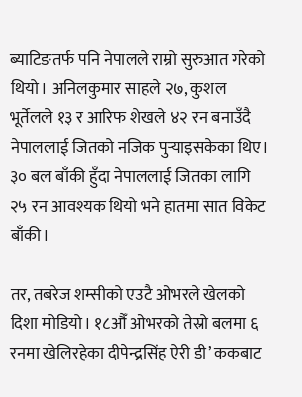ब्याटिङतर्फ पनि नेपालले राम्रो सुरुआत गरेको थियो। अनिलकुमार साहले २७, कुशल भूर्तेलले १३ र आरिफ शेखले ४२ रन बनाउँदै नेपाललाई जितको नजिक पुर्‍याइसकेका थिए। ३० बल बाँकी हुँदा नेपाललाई जितका लागि २५ रन आवश्यक थियो भने हातमा सात विकेट बाँकी।

तर, तबरेज शम्सीको एउटै ओभरले खेलको दिशा मोडियो। १८औँ ओभरको तेस्रो बलमा ६ रनमा खेलिरहेका दीपेन्द्रसिंह ऐरी डी’ ककबाट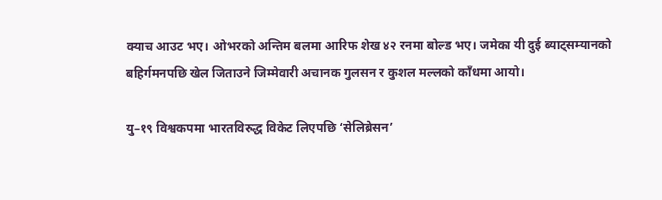क्याच आउट भए। ओभरको अन्तिम बलमा आरिफ शेख ४२ रनमा बोल्ड भए। जमेका यी दुई ब्याट्सम्यानको बहिर्गमनपछि खेल जिताउने जिम्मेवारी अचानक गुलसन र कुशल मल्लको काँधमा आयो।

यु–१९ विश्वकपमा भारतविरुद्ध विकेट लिएपछि ‘सेलिब्रेसन’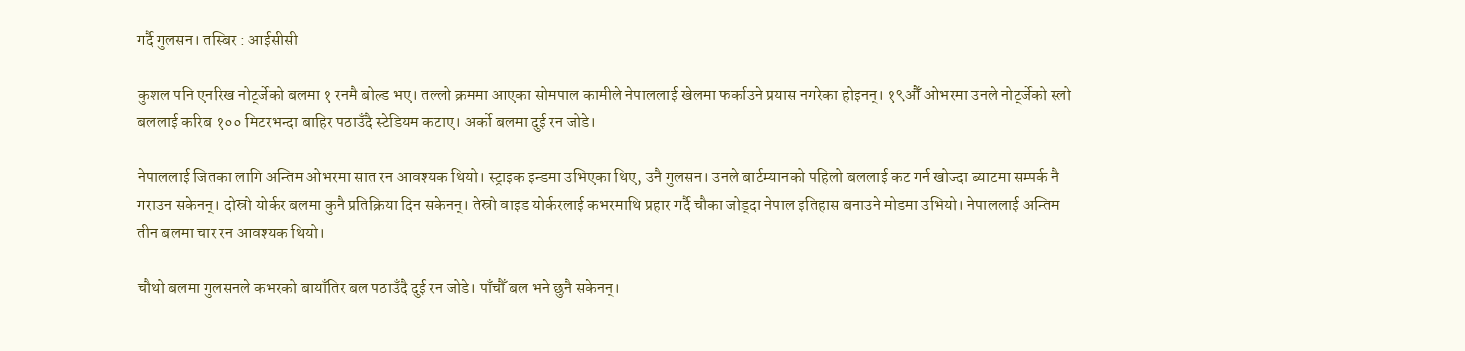गर्दै गुलसन। तस्बिर : आईसीसी

कुशल पनि एनरिख नोर्ट्जेको बलमा १ रनमै बोल्ड भए। तल्लो क्रममा आएका सोमपाल कामीले नेपाललाई खेलमा फर्काउने प्रयास नगरेका होइनन्। १९औँ ओभरमा उनले नोर्ट्जेको स्लो बललाई करिब १०० मिटरभन्दा बाहिर पठाउँदै स्टेडियम कटाए। अर्को बलमा दुई रन जोडे।

नेपाललाई जितका लागि अन्तिम ओभरमा सात रन आवश्यक थियो। स्ट्राइक इन्डमा उभिएका थिए, उनै गुलसन। उनले बार्टम्यानको पहिलो बललाई कट गर्न खोज्दा ब्याटमा सम्पर्क नै गराउन सकेनन्। दोस्रो योर्कर बलमा कुनै प्रतिक्रिया दिन सकेनन्। तेस्रो वाइड योर्करलाई कभरमाथि प्रहार गर्दै चौका जोड्दा नेपाल इतिहास बनाउने मोडमा उभियो। नेपाललाई अन्तिम तीन बलमा चार रन आवश्यक थियो।

चौथो बलमा गुलसनले कभरको बायाँतिर बल पठाउँदै दुई रन जोडे। पाँचौँ बल भने छुनै सकेनन्।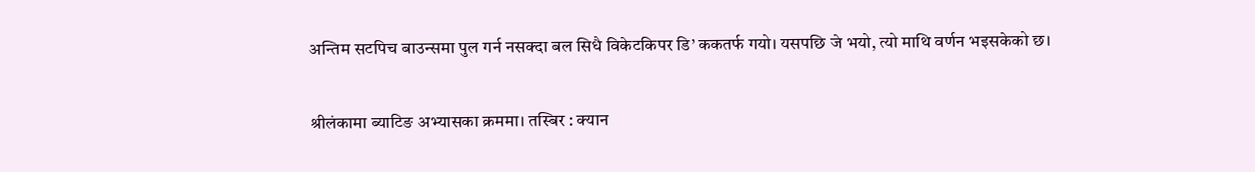अन्तिम सटपिच बाउन्समा पुल गर्न नसक्दा बल सिधै विकेटकिपर डि’ ककतर्फ गयो। यसपछि जे भयो, त्यो माथि वर्णन भइसकेको छ।

श्रीलंकामा ब्याटिङ अभ्यासका क्रममा। तस्बिर : क्यान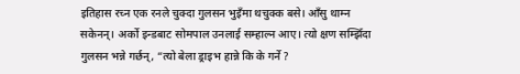इतिहास रच्न एक रनले चुक्दा गुलसन भुइँमा थचुक्क बसे। आँसु थाम्न सकेनन्। अर्को इन्डबाट सोमपाल उनलाई सम्हाल्न आए। त्यो क्षण सम्झिँदा गुलसन भन्ने गर्छन्, “त्यो बेला ड्राइभ हान्ने कि के गर्ने ?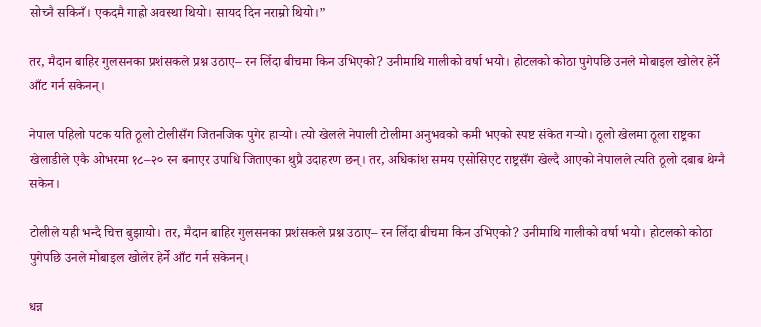सोच्नै सकिनँ। एकदमै गाह्रो अवस्था थियो। सायद दिन नराम्रो थियो।”

तर, मैदान बाहिर गुलसनका प्रशंसकले प्रश्न उठाए– रन लिँदा बीचमा किन उभिएको? उनीमाथि गालीको वर्षा भयो। होटलको कोठा पुगेपछि उनले मोबाइल खोलेर हेर्ने आँट गर्न सकेनन्।

नेपाल पहिलो पटक यति ठूलो टोलीसँग जितनजिक पुगेर हार्‍यो। त्यो खेलले नेपाली टोलीमा अनुभवको कमी भएको स्पष्ट संकेत गर्‍यो। ठूलो खेलमा ठूला राष्ट्रका खेलाडीले एकै ओभरमा १८–२० रन बनाएर उपाधि जिताएका थुप्रै उदाहरण छन्। तर, अधिकांश समय एसोसिएट राष्ट्रसँग खेल्दै आएको नेपालले त्यति ठूलो दबाब थेग्नै सकेन।

टोलीले यही भन्दै चित्त बुझायो। तर, मैदान बाहिर गुलसनका प्रशंसकले प्रश्न उठाए– रन लिँदा बीचमा किन उभिएको? उनीमाथि गालीको वर्षा भयो। होटलको कोठा पुगेपछि उनले मोबाइल खोलेर हेर्ने आँट गर्न सकेनन्।

धन्न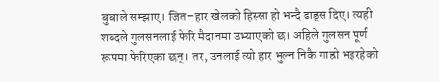बुबाले सम्झाए। जित–हार खेलको हिस्सा हो भन्दै ढाड्स दिए। त्यही शब्दले गुलसनलाई फेरि मैदानमा उभ्याएको छ। अहिले गुलसन पूर्ण रूपमा फेरिएका छन्। तर, उनलाई त्यो हार भुल्न निकै गाह्रो भइरहेको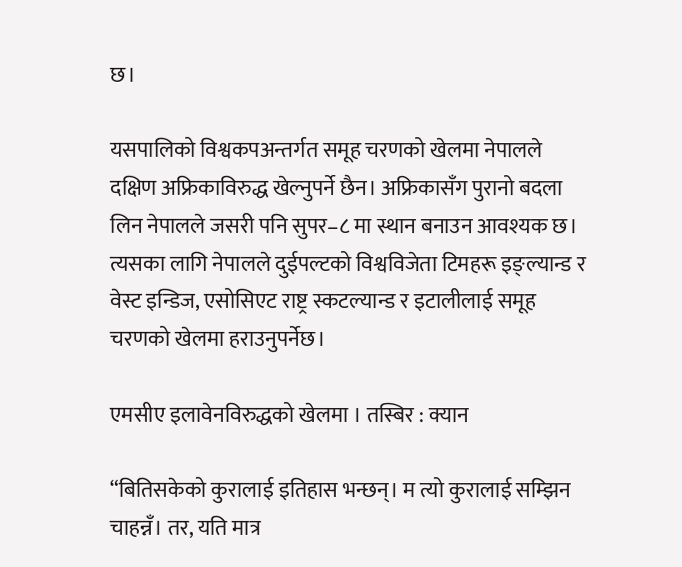छ।

यसपालिको विश्वकपअन्तर्गत समूह चरणको खेलमा नेपालले दक्षिण अफ्रिकाविरुद्ध खेल्नुपर्ने छैन। अफ्रिकासँग पुरानो बदला लिन नेपालले जसरी पनि सुपर–८ मा स्थान बनाउन आवश्यक छ। त्यसका लागि नेपालले दुईपल्टको विश्वविजेता टिमहरू इङ्ल्यान्ड र वेस्ट इन्डिज, एसोसिएट राष्ट्र स्कटल्यान्ड र इटालीलाई समूह चरणको खेलमा हराउनुपर्नेछ।

एमसीए इलावेनविरुद्धको खेलमा । तस्बिर : क्यान

“बितिसकेको कुरालाई इतिहास भन्छन्। म त्यो कुरालाई सम्झिन चाहन्नँ। तर, यति मात्र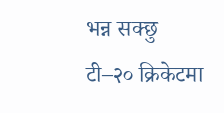भन्न सक्छु टी–२० क्रिकेटमा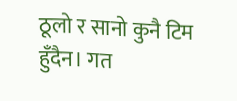ठूलो र सानो कुनै टिम हुँदैन। गत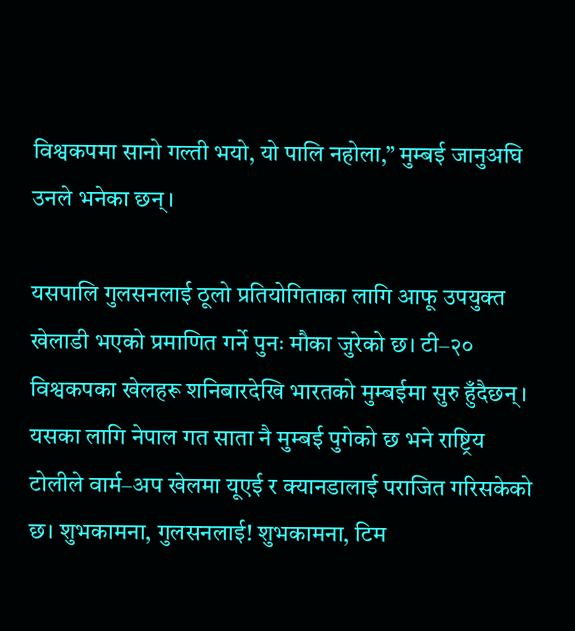विश्वकपमा सानो गल्ती भयो, यो पालि नहोला,” मुम्बई जानुअघि उनले भनेका छन्।

यसपालि गुलसनलाई ठूलो प्रतियोगिताका लागि आफू उपयुक्त खेलाडी भएको प्रमाणित गर्ने पुनः मौका जुरेको छ। टी–२० विश्वकपका खेलहरू शनिबारदेखि भारतको मुम्बईमा सुरु हुँदैछन्। यसका लागि नेपाल गत साता नै मुम्बई पुगेको छ भने राष्ट्रिय टोलीले वार्म–अप खेलमा यूएई र क्यानडालाई पराजित गरिसकेको छ। शुभकामना, गुलसनलाई! शुभकामना, टिम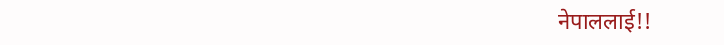नेपाललाई!!